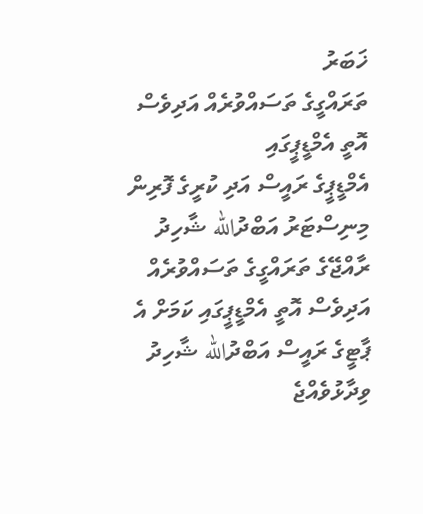ޚަބަރު
ތަރައްގީގެ ތަސައްވުރެއް އަދިވެސް އޮތީ އެމްޑީޕީގައި
އެމްޑީޕީގެ ރައީސް އަދި ކުރީގެ ފޮރިން މިނިސްޓަރު އަބްދުالله ޝާހިދު
ރާއްޖޭގެ ތަރައްގީގެ ތަސައްވުރެއް އަދިވެސް އޮތީ އެމްޑީޕީގައި ކަމަށް އެ ޕާޓީގެ ރައީސް އަބްދުالله ޝާހިދު ވިދާޅުވެއްޖެ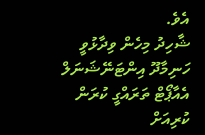އެވެ.
ޝާހިދު މިހެން ވިދާޅުވީ ހަނިމާދޫ އިންޓަނޭޝަނަލް އެއާޕޯޓް ތަރައްގީ ކުރަން ކުރިއަށް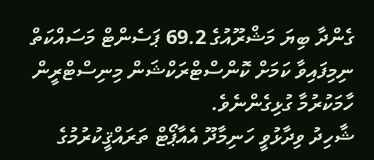ގެންދާ ބިޔަ މަޝްރޫއުގެ 69.2 ޕަސެންޓް މަސައްކަތް ނިމިފައިވާ ކަމަށް ކޮންސްޓްރަކްޝަން މިނިސްޓްރީން ހާމަކުރުމާ ގުޅިގެންނެވެ.
ޝާހިދު ވިދާޅުވީ ހަނިމާދޫ އެއާޕޯޓް ތަރައްޤީކުރުމުގެ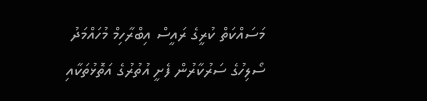މަސައްކަތް ކުރީގެ ރައީސް އިބްރާހިމް މުހައްމަދު ސޯލިހުގެ ސަރުކާރުން ފެށީ އުތުރުގެ އަތޮޅުތަކާއި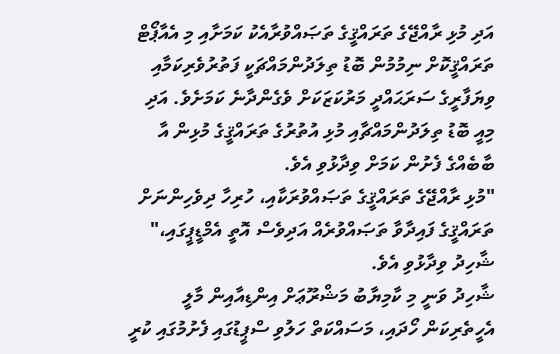އަދި މުޅި ރާއްޖޭގެ ތަރައްޤީގެ ތަޞައްވުރާއެކު ކަމަށާއި މި އެއާޕޯޓް ތަރައްޤީކޮށް ނިމުމުން ބޮޑު ތިލަދުންމައްޗަކީ ފަތުރުވެރިކަމާއި ވިޔަފާރީގެ ސަރަޙައްދީ މަރުކަޒަކަށް ވެގެންދާނެ ކަމަށެވެ. އަދި މިއީ ބޮޑު ތިލަދުންމައްޗާއި މުޅި އުތުރުގެ ތަރައްޤީގެ މުޅިން އާ ބާބެއްގެ ފެށުން ކަމަށް ވިދާޅުވި އެވެ.
"މުޅި ރާއްޖޭގެ ތަރައްޤީގެ ތަޞައްވުރަކާއި، ހުރިހާ ދިވެހިންނަށް ތަރައްޤީގެ ފައިދާވާ ތަޞައްވުރެއް އަދިވެސް އޮތީ އެމްޑީޕީގައި،" ޝާހިދު ވިދާޅުވި އެވެ.
ޝާހިދު ވަނީ މި ކާމިޔާބު މަޝްރޫޢަށް އިންޑިއާއިން މާލީ އެހީތެރިކަން ހޯދައި، މަސައްކަތް ހަލުވި ސްޕީޑުގައި ފެށުމުގައި ކުރީ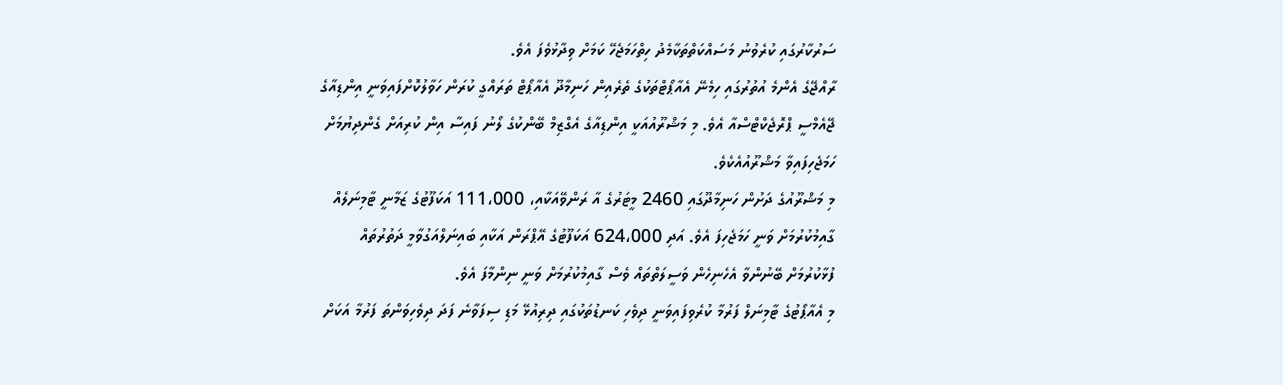ސަރުކާރުގައި ކުރެވުނު މަސައްކަތްތަކާމެދު ހިތްހަމަޖެހޭ ކަމަށް ވިދާޅުވެފަ އެވެ.
ރާއްޖޭގެ އެންމެ އުތުރުގައި ހިމެނޭ އެއާޕޯޓްތަކުގެ ތެރެއިން ހަނިމާދޫ އެއާޕޯޓް ތަރައްގީ ކުރަން ހަވާލުކޮށްފައިވަނީ އިންޑިއާގެ ޖޭއެމްސީ ޕްރޮޖެކްޓްސްއާ އެވެ. މި މަޝްރޫއުއަކީ އިންޑިއާގެ އެގްޒިމް ބޭންކުގެ ލޯނު ފައިސާ އިން ކުރިއަށް ގެންދިޔުމަށް ހަމަޖެހިފައިވާ މަޝްރޫއުއެކެވެ.
މި މަޝްރޫއުގެ ދަށުން ހަނިމާދޫގައި 2460 މީޓަރުގެ އާ ރަންވޭއަކާއި، 111،000 އަކަފޫޓުގެ ޒަމާނީ ޓާމިނަލެއް ގާއިމުކުރުމަށް ވަނީ ހަމަޖެހިފަ އެވެ. އަދި 624،000 އަކަފޫޓުގެ އޭޕްރަން އަކާއި ބައިނަލްއަގުވާމީ ދަތުރުތައް ފުޅާކުރުމަށް ބޭނުންވާ އެހެނިހެން ވަސީލަތްތައް ވެސް ގާއިމުކުރުމަށް ވަނީ ނިންމާފަ އެވެ.
މި އެއާޕޯޓުގެ ޓާމިނަލް ފަރުމާ ކުރެވިފައިވަނީ ދިވެހި ކަނޑުތަކުގައި ދިރިއުޅޭ މަޑި ސިފަވާނެ ފަދަ ދިވެހިވަންތަ ފަރުމާ އަކަށް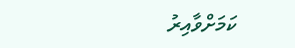ކަމަށްވާއިރު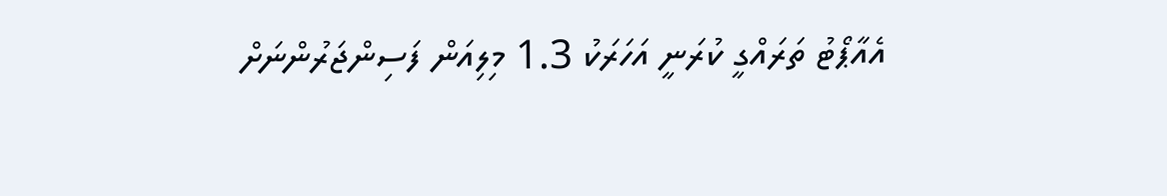އެއާޕޯޓު ތަރައްގީ ކުރަނީ އަހަރަކު 1.3 މިލިއަން ފަސިންޖަރުންނަށް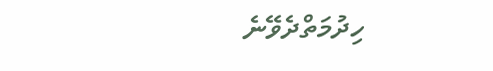ހިދުމަތްދެވޭނެ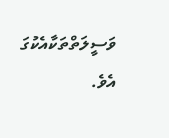ވަސީލަތްތަކާއެކުގަ އެވެ.